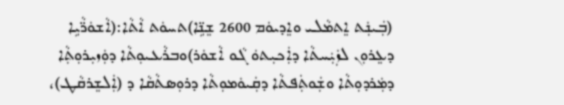(ܒܲܝܢܲܬ ܐܸܬܡܵܠܝ ܘܐܸܕܝܘܿܡ 2600 ܫܸܢܹ̈ܐ)ܬܚܘܿܬ ܐܵܬܵܐ:(ܐܵܫܘܿܪ̈ܵܝܹܐ ܕܥܸܪܘܼܢ ܠܙܲܝܲܚܬܵܐ ܕܐܲܟܝܼܬܘܿ ܓܵܘ ܐܵܫܘܿܪ)ܘܒܪܵܥܝܘܼܬܵܐ ܕܘܲܙܝܼܪܘܼܬܼܵܐ ܕܡܲܪܕܘܼܬܵܐ ܘܫܲܘܬܲܦܬܵܐ ܕܩܲܝܘܿܡܘܼܬܵܐ ܕܪܘܼܣܬܵܩܵܐ ܕ (ܐܲܠܫܸܪܩܵܛ)،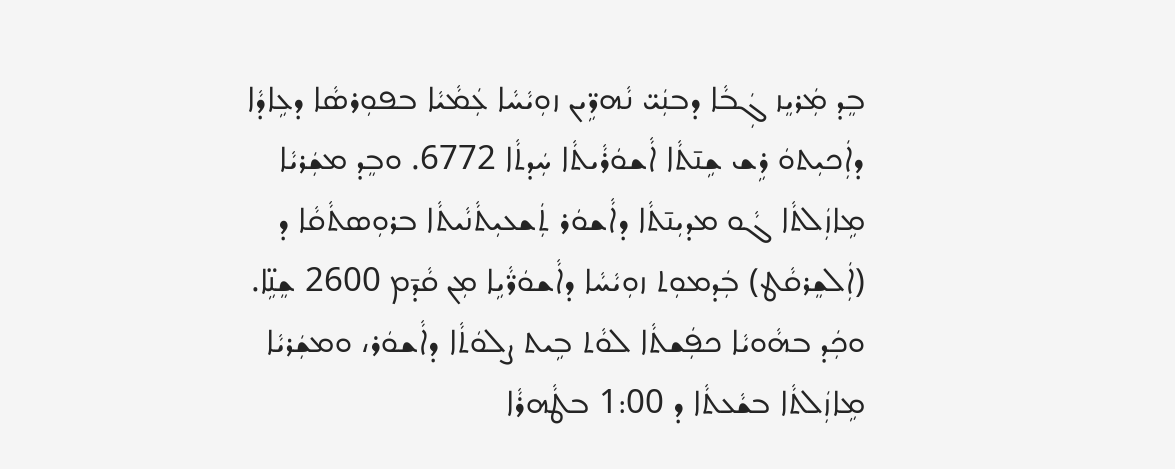ܒܸܕ ܡܲܪܝܸܙ ܓܲܒܵܐ ܕܒܢܲܝ̈ ܢܵܗܪܹ̈ܝܢ ܙܘܼܝܵܚܵܐ ܥܲܡܵܝܵܐ ܒܦܘܼܪܣܵܐ ܕܥܹܐܕܵܐ ܕܐܲܟܝܼܬܘܿ ܪܹܫ ܫܹܢ̄ܬܵܐ ܐܵܫܘܿܪܵܝܬܵܐ ܚܲܕܬܵܐ 6772. ܘܒܸܕ ܡܫܲܪܝܵܐ ܡܹܐܙܲܠܬܵܐ ܓܵܘ ܡܕܝܼܢ̄ܬܵܐ ܕܐܵܫܘܿܪ ܬܲܫܥܝܼܬܵܢܵܝܬܵܐ ܒܪܘܼܣܬܵܩܵܐ ܕ (ܐܲܠܫܸܪܩܵܛ) ܒܲܕܡܘܼܬ ܙܘܼܝܵܚܵܐ ܕܐܵܫܘܿܪ̈ܵܝܹܐ ܡܼܢ ܩܵܕ̄ܡ 2600 ܫܸܢܹ̈ܐ. ܘܟܲܕ ܒܗܵܘܝܵܐ ܟܦܲܫܬܵܐ ܠܘܵܬ ܒܹܝܬ ܨܠܘܿܬܵܐ ܕܐܵܫܘܿܪ، ܘܡܫܲܪܝܵܐ ܡܹܐܙܲܠܬܵܐ ܒܫܵܥܬܵܐ ܕ 1:00 ܒܛܵܗܪܵܐ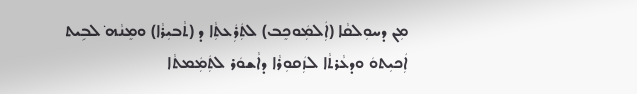ܡܼܢ ܕܚܘܼܠܩܵܐ (ܐܲܠܡܲܘܟܸܒ) ܠܬܲܪܲܥܬܼܵܐ ܕ (ܬܵܒܝܼܪܵܐ) ܘܡܸܢܵܗ݁ ܠܒܹܝܬ ܐܲܟܝܼܬܘܿ ܘܕܥܵܪܬܵܐ ܠܙܲܩܘܼܪܵܐ ܕܐܵܫܘܿܪ ܠܬܲܡܲܡܬܵܐ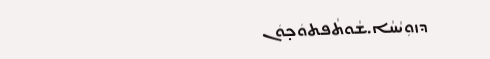ܕܙܘܼܝܵܚܵܐ.ܫܵܘܬܵܦܬܘܿܟ̣ܘܿܢ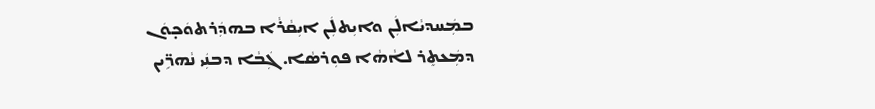ܒܡܲܚܕܝܵܐܠܲܢ ܘܐܝܼܬܠܲܢ ܐܝܼܩܵܪܵܐ ܒܗܕܲܪܬܘܿܟ̣ܘܿܢ ܕܡܲܥܬܸܪ ܠܐܵܗܵܐ ܦܘܼܪܣܵܐ. ܓܲܒܵܐ ܕܒܢܲܝ ܢܵܗܪܹ̈ܝܢ